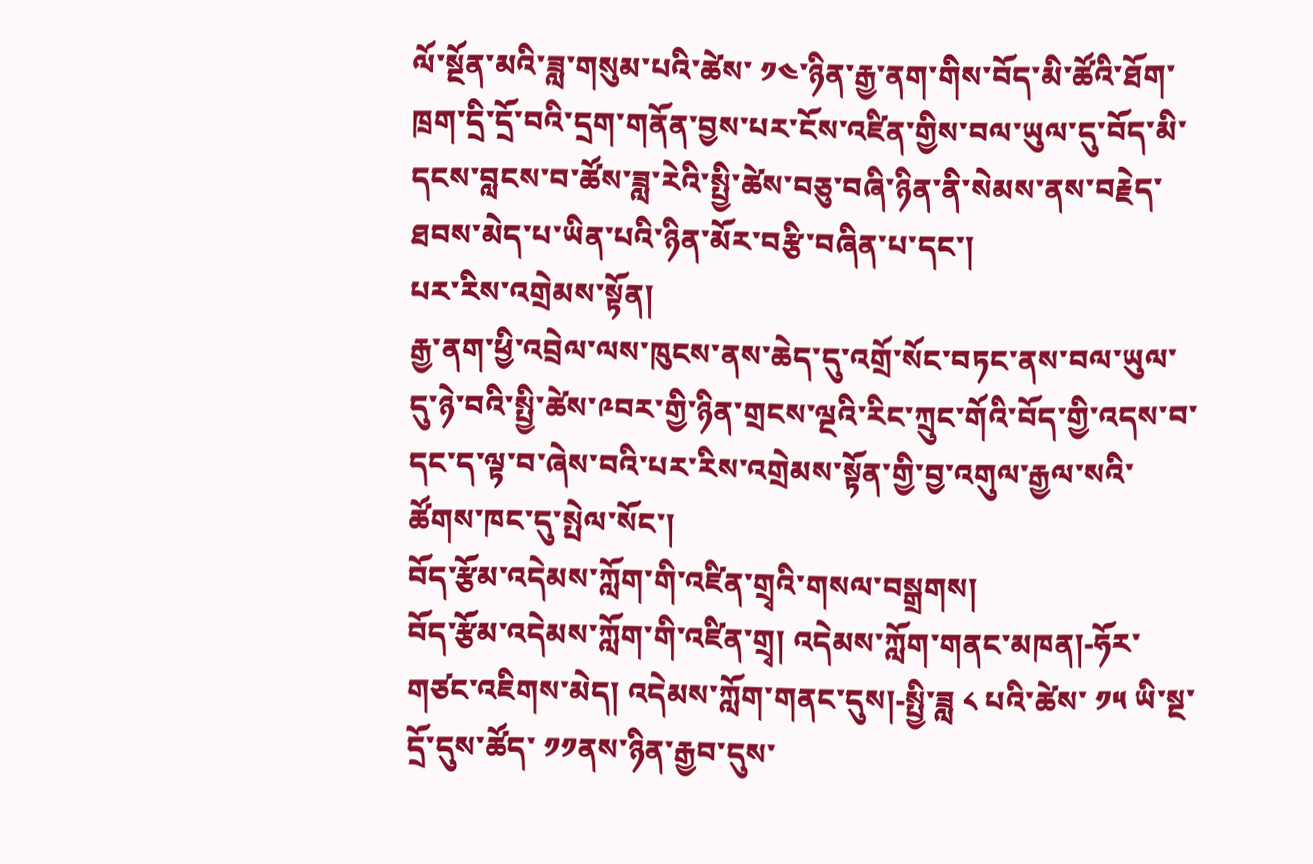ལོ་སྔོན་མའི་ཟླ་གསུམ་པའི་ཚེས་ ༡༤་ཉིན་རྒྱ་ནག་གིས་བོད་མི་ཚོའི་ཐོག་ཁྲག་དྲི་དྲོ་བའི་དྲག་གནོན་བྱས་པར་ངོས་འཛིན་གྱིས་བལ་ཡུལ་དུ་བོད་མི་དངས་བླངས་བ་ཚོས་ཟླ་རེའི་སྤྱི་ཚེས་བཅུ་བཞི་ཉིན་ནི་སེམས་ནས་བརྗེད་ཐབས་མེད་པ་ཡིན་པའི་ཉིན་མོར་བརྩི་བཞིན་པ་དང་།
པར་རིས་འགྲེམས་སྟོན།
རྒྱ་ནག་ཕྱི་འབྲེལ་ལས་ཁུངས་ནས་ཆེད་དུ་འགྲོ་སོང་བཏང་ནས་བལ་ཡུལ་དུ་ཉེ་བའི་སྤྱི་ཚེས་༩བར་གྱི་ཉིན་གྲངས་ལྔའི་རིང་ཀྲུང་གོའི་བོད་གྱི་འདས་བ་དང་ད་ལྟ་བ་ཞེས་བའི་པར་རིས་འགྲེམས་སྟོན་གྱི་བྱ་འགུལ་རྒྱལ་སའི་ཚོགས་ཁང་དུ་སྤེལ་སོང་།
བོད་རྩོམ་འདེམས་ཀློག་གི་འཛིན་གྲྭའི་གསལ་བསྒྲགས།
བོད་རྩོམ་འདེམས་ཀློག་གི་འཛིན་གྲྭ། འདེམས་ཀློག་གནང་མཁན།-ཧོར་གཙང་འཇིགས་མེད། འདེམས་ཀློག་གནང་དུས།-སྤྱི་ཟླ ༨ པའི་ཚེས་ ༡༥ ཡི་སྔ་དྲོ་དུས་ཚོད་ ༡༡ནས་ཉིན་རྒྱབ་དུས་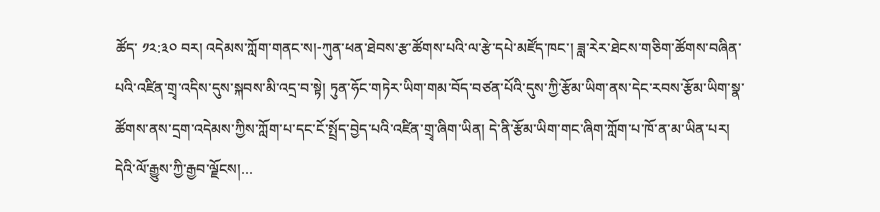ཚོད་ ༡༢:༣༠ བར། འདེམས་ཀློག་གནང་ས།-ཀུན་ཕན་ཐེབས་རྩ་ཚོགས་པའི་ལ་རྩེ་དཔེ་མཛོད་ཁང་། ཟླ་རེར་ཐེངས་གཅིག་ཚོགས་བཞིན་པའི་འཛིན་གྲྭ་འདིས་དུས་སྐབས་མི་འདྲ་བ་སྟེ། ཏུན་ཧོང་གཏེར་ཡིག་གམ་བོད་བཙན་པོའི་དུས་ཀྱི་རྩོམ་ཡིག་ནས་དེང་རབས་རྩོམ་ཡིག་སྣ་ཚོགས་ནས་དྲག་འདེམས་ཀྱིས་ཀློག་པ་དང་ངོ་སྤྲོད་བྱེད་པའི་འཛིན་གྲྭ་ཞིག་ཡིན། དེ་ནི་རྩོམ་ཡིག་གང་ཞིག་ཀློག་པ་ཁོ་ན་མ་ཡིན་པར། དེའི་ལོ་རྒྱུས་ཀྱི་རྒྱབ་ལྗོངས།…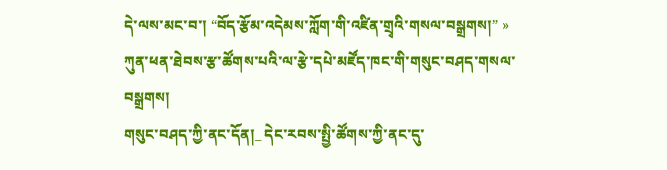དེ་ལས་མང་བ་། “བོད་རྩོམ་འདེམས་ཀློག་གི་འཛིན་གྲྭའི་གསལ་བསྒྲགས།” »
ཀུན་ཕན་ཐེབས་རྩ་ཚོགས་པའི་ལ་རྩེ་དཔེ་མཛོད་ཁང་གི་གསུང་བཤད་གསལ་བསྒྲགས།
གསུང་བཤད་ཀྱི་ནང་དོན།_ དེང་རབས་སྤྱི་ཚོགས་ཀྱི་ནང་དུ་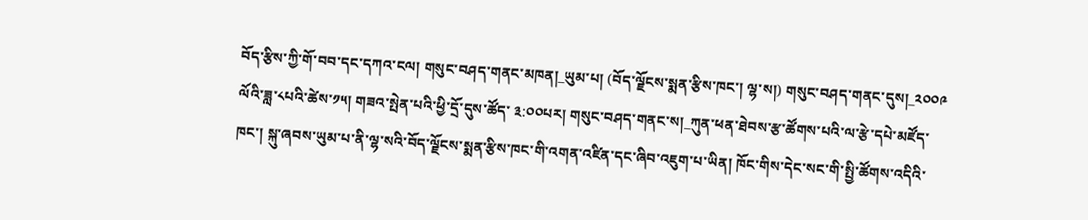བོད་རྩིས་ཀྱི་གོ་བབ་དང་དཀའ་ངལ། གསུང་བཤད་གནང་མཁན།_ཡུམ་པ། (བོད་ལྗོངས་སྨན་རྩིས་ཁང་། ལྷ་ས།) གསུང་བཤད་གནང་དུས།_༢༠༠༩ ལོའི་ཟླ་༨པའི་ཚེས་༡༥། གཟའ་སྤེན་པའི་ཕྱི་དྲོ་དུས་ཚོད་ ༣:༠༠པར། གསུང་བཤད་གནང་ས།_ཀུན་ཕན་ཐེབས་རྩ་ཚོགས་པའི་ལ་རྩེ་དཔེ་མཛོད་ཁང་། སྐུ་ཞབས་ཡུམ་པ་ནི་ལྷ་སའི་བོད་ལྗོངས་སྨན་རྩིས་ཁང་གི་འགན་འཛིན་དང་ཞིབ་འཇུག་པ་ཡིན། ཁོང་གིས་དེང་སང་གི་སྤྱི་ཚོགས་འདིའི་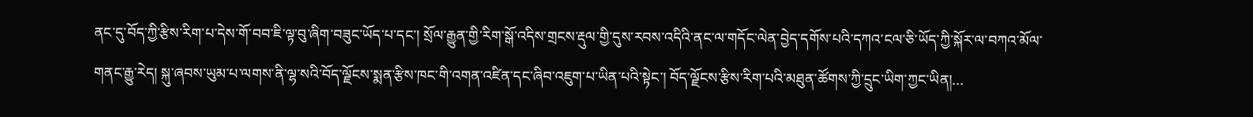ནང་དུ་བོད་ཀྱི་རྩིས་རིག་པ་དེས་གོ་བབ་ཇི་ལྟ་བུ་ཞིག་བཟུང་ཡོད་པ་དང་། སྲོལ་རྒྱུན་གྱི་རིག་སྒོ་འདིས་གྲངས་རྡུལ་གྱི་དུས་རབས་འདིའི་ནང་ལ་གདོང་ལེན་བྱེད་དགོས་པའི་དཀའ་ངལ་ཅི་ཡོད་ཀྱི་སྐོར་ལ་བཀའ་མོལ་གནང་རྒྱུ་རེད། སྐུ་ཞབས་ཡུམ་པ་ལགས་ནི་ལྷ་སའི་བོད་ལྗོངས་སྨན་རྩིས་ཁང་གི་འགན་འཛིན་དང་ཞིབ་འཇུག་པ་ཡིན་པའི་སྟེང་། བོད་ལྗོངས་རྩིས་རིག་པའི་མཐུན་ཚོགས་ཀྱི་དྲུང་ཡིག་ཀྱང་ཡིན།…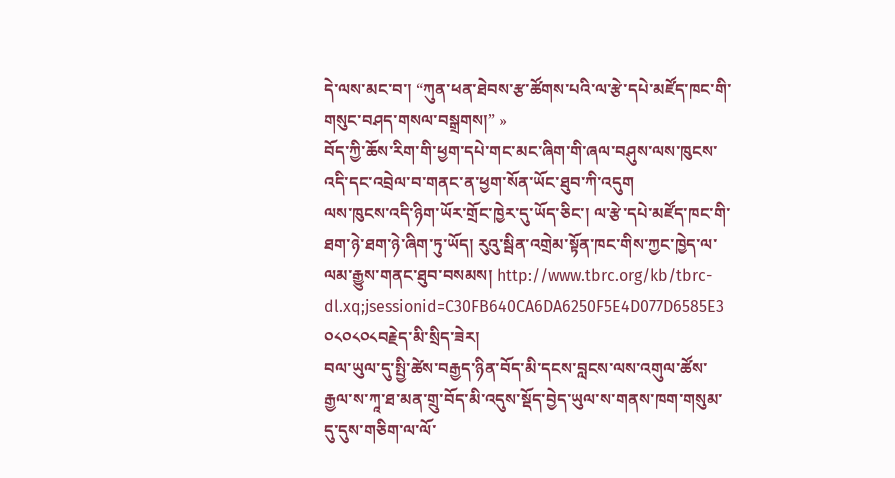དེ་ལས་མང་བ་། “ཀུན་ཕན་ཐེབས་རྩ་ཚོགས་པའི་ལ་རྩེ་དཔེ་མཛོད་ཁང་གི་གསུང་བཤད་གསལ་བསྒྲགས།” »
བོད་ཀྱི་ཆོས་རིག་གི་ཕྱག་དཔེ་གང་མང་ཞིག་གི་ཞལ་བཤུས་ལས་ཁུངས་འདི་དང་འབྲེལ་བ་གནང་ན་ཕྱག་སོན་ཡོང་ཐུབ་ཀི་འདུག
ལས་ཁུངས་འདི་ཉིག་ཡོར་གྲོང་ཁྱེར་དུ་ཡོད་ཅིང་། ལ་རྩེ་དཔེ་མཛོད་ཁང་གི་ཐག་ཉེ་ཐག་ཉེ་ཞིག་ཏུ་ཡོད། རུའུ་སྦིན་འགྲེམ་སྟོན་ཁང་གིས་ཀྱང་ཁྱེད་ལ་ལམ་རྒྱུས་གནང་ཐུབ་བསམས། http://www.tbrc.org/kb/tbrc-dl.xq;jsessionid=C30FB640CA6DA6250F5E4D077D6585E3
༠༨༠༨༠༨བརྗེད་མི་སྲིད་ཟེར།
བལ་ཡུལ་དུ་སྤྱི་ཚེས་བརྒྱད་ཉིན་བོད་མི་དངས་བླངས་ལས་འགུལ་ཚོས་རྒྱལ་ས་ཀཱ་ཐ་མན་གྲུ་བོད་མི་འདུས་སྡོད་བྱེད་ཡུལ་ས་གནས་ཁག་གསུམ་དུ་དུས་གཅིག་ལ་ལོ་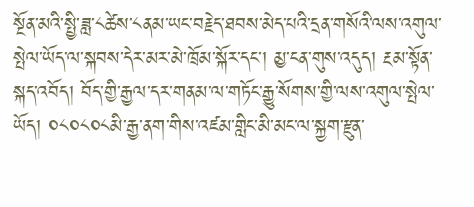སྔོན་མའི་སྤྱི་ཟླ་༨ཚེས་༨ནམ་ཡང་བརྗེད་ཐབས་མེད་པའི་དྲན་གསོའི་ལས་འགུལ་སྤེལ་ཡོད་ལ་སྐབས་དེར་མར་མེ་ཁྲོམ་སྐོར་དང་། མྱ་ངན་གུས་འདུད། རྔམ་སྟོན་སྐད་འབོད། བོད་གྱི་རྒྱལ་དར་གནམ་ལ་གཏོང་རྒྱུ་སོགས་གྱི་ལས་འགུལ་སྤེལ་ཡོད། ༠༨༠༨༠༨མི་རྒྱ་ནག་གིས་འཛམ་གླིང་མི་མང་ལ་སྐྱག་རྫུན་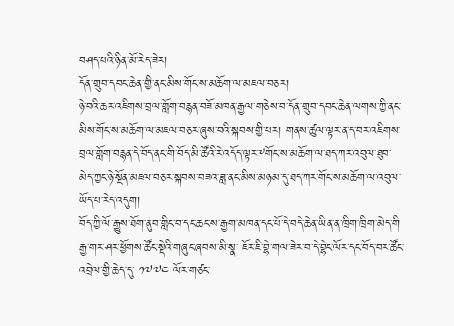བཤད་པའི་ཉིན་མོ་རེད་ཟེར།
དོན་གྲུབ་དབང་ཆེན་གྱི་ནང་མིས་གོང་ས་མཆོག་ལ་མཇལ་བཅར།
ཉེ་བའི་ཆར་འཇིགས་བྲལ་གློག་བརྙན་བཟོ་མཁན་རྒྱལ་གཅེས་བ་དོན་གྲུབ་དབང་ཆེན་ལགས་ཀྱི་ནང་མིས་གོང་ས་མཆོག་ལ་མཇལ་བཅར་ཞུས་བའི་སྐབས་གྱི་པར། གནས་ཚུལ་ལྟར་ན་ད་བར་འཇིགས་བྲལ་གློག་བརྙན་དེ་བོད་ནང་གི་བོད་མི་ཚོའི་རེ་འདོད་ལྟར་༸གོང་ས་མཆོག་ལ་ཐད་ཀར་འབུལ་ཐུབ་མེད་ཀྱང་ཉེ་སྔོན་མཇལ་བཅར་སྐབས་བཟའ་ཟླ་ནང་མིས་མཉམ་དུ་ཐད་ཀར་གོང་ས་མཆོག་ལ་འབུལ་ཡོད་པ་རེད་འདུག།
བོད་ཀྱི་ལོ་རྒྱུས་ཐོག་ནུབ་གླིང་བ་དང་ཆང་ས་རྒྱག་མཁན་དང་པོ་དེ་བདེ་ཆེན་ཡིན་ན་ཁྲིག་ཁྲིག་མེད་གི
རྒྱ་གར་ཤར་ཕྱོགས་ཚོང་སྡེའི་གཞུང་ཞབས་མི་སྣ་ ཇོར་ཇི་བྷེ་གལ་ཟེར་བ་དེ་བྷེང་ལོར་དང་བོད་བར་ཚོང་འབྲེལ་གྱི་ཆེད་དུ་ ༡༧༧༤ ལོར་གཙང་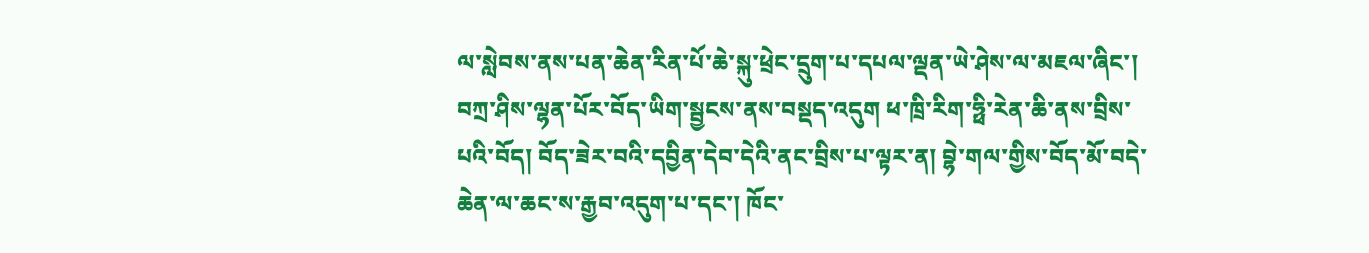ལ་སླེབས་ནས་པན་ཆེན་རིན་པོ་ཆེ་སྐུ་ཕྲེང་དྲུག་པ་དཔལ་ལྡན་ཡེ་ཤེས་ལ་མཇལ་ཞིང་། བཀྲ་ཤིས་ལྷན་པོར་བོད་ཡིག་སྦྱངས་ནས་བསྡད་འདུག ཕ་ཁྲི་རིག་ཧྥི་རེན་ཆི་ནས་བྲིས་པའི་བོད། བོད་ཟེར་བའི་དབྱིན་དེབ་དེའི་ནང་བྲིས་པ་ལྟར་ན། བྷེ་གལ་གྱིས་བོད་མོ་བདེ་ཆེན་ལ་ཆང་ས་རྒྱབ་འདུག་པ་དང་། ཁོང་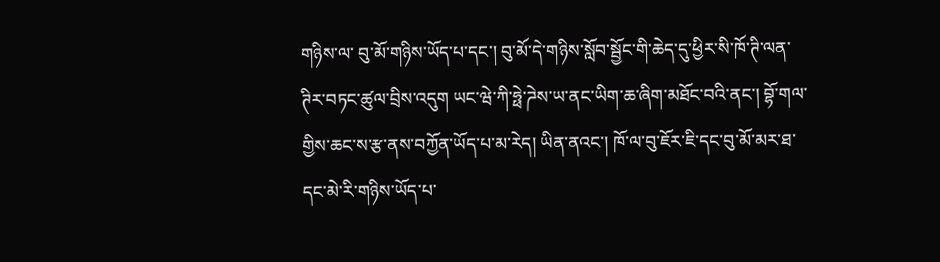གཉིས་ལ་ བུ་མོ་གཉིས་ཡོད་པ་དང་། བུ་མོ་དེ་གཉིས་སློབ་སྦྱོང་གི་ཆེད་དུ་ཕྱིར་སི་ཁོ་ཊི་ལན་ཊིར་བཏང་ཚུལ་བྲིས་འདུག ཡང་ཝེ་ཀི་ཧྥེ་ཌེས་ཡ་ནང་ཡིག་ཆ་ཞིག་མཐོང་བའི་ནང་། བྷོ་གལ་གྱིས་ཆང་ས་རྩ་ནས་བཀྱོན་ཡོད་པ་མ་རེད། ཡིན་ནའང་། ཁོ་ལ་བུ་ཇོར་ཇི་དང་བུ་མོ་མར་ཐ་དང་མེ་རི་གཉིས་ཡོད་པ་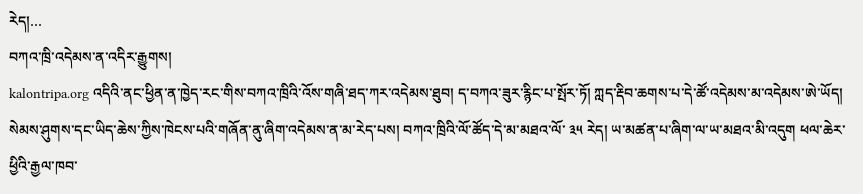རེད།…
བཀའ་ཁྲི་འདེམས་ན་འདིར་རྒྱུགས།
kalontripa.org འདིའི་ནང་ཕྱིན་ན་ཁྱེད་རང་གིས་བཀའ་ཁྲིའི་འོས་གཞི་ཐད་ཀར་འདེམས་ཐུབ། ད་བཀའ་ཟུར་རྙིང་པ་སྤོར་ཏོ། ཀླད་རྡིབ་ཆགས་པ་དེ་ཚོ་འདེམས་མ་འདེམས་ཨེ་ཡོད། སེམས་ཤུགས་དང་ཡིད་ཆེས་ཀྱིས་ཁེངས་པའི་གཞོན་ནུ་ཞིག་འདེམས་ན་མ་རེད་པས། བཀའ་ཁྲིའི་ལོ་ཚོད་དེ་མ་མཐའ་ལོ་ ༣༥ རེད། ཡ་མཚན་པ་ཞིག་ལ་ཡ་མཐའ་མི་འདུག ཕལ་ཆེར་ཕྱིའི་རྒྱལ་ཁབ་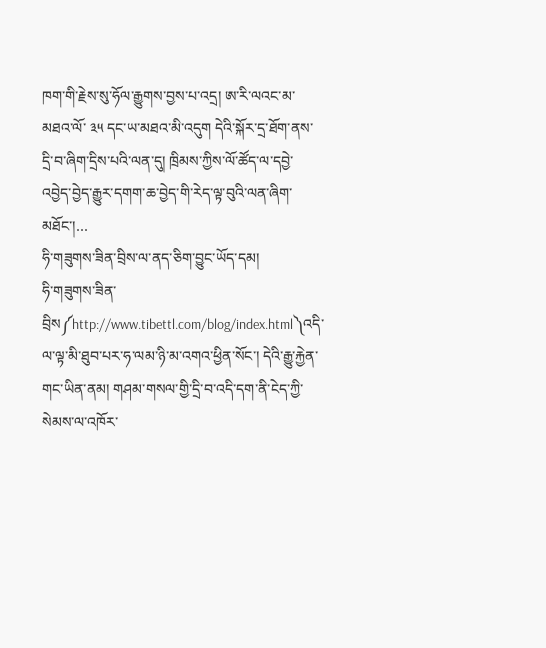ཁག་གི་རྗེས་སུ་ཧོལ་རྒྱུགས་བྱས་པ་འདྲ། ཨ་རི་ལའང་མ་མཐའ་ལོ་ ༣༥ དང་ཡ་མཐའ་མི་འདུག དེའི་སྐོར་དྲ་ཐོག་ནས་དྲི་བ་ཞིག་དྲིས་པའི་ལན་དུ། ཁྲིམས་ཀྱིས་ལོ་ཚོད་ལ་དབྱེ་འབྱེད་བྱེད་རྒྱུར་དགག་ཆ་བྱེད་གི་རེད་ལྟ་བུའི་ལན་ཞིག་མཐོང་།…
ཧི་གཟུགས་ཟིན་བྲིས་ལ་ནད་ཅིག་བྱུང་ཡོད་དམ།
ཧི་གཟུགས་ཟིན་བྲིས༼http://www.tibettl.com/blog/index.html༽འདི་ལ་ལྟ་མི་ཐུབ་པར་ཧ་ལམ་ཉི་མ་འགའ་ཕྱིན་སོང་། དེའི་རྒྱུ་རྐྱེན་གང་ཡིན་ནམ། གཤམ་གསལ་གྱི་དྲི་བ་འདི་དག་ནི་ངེད་ཀྱི་སེམས་ལ་འཁོར་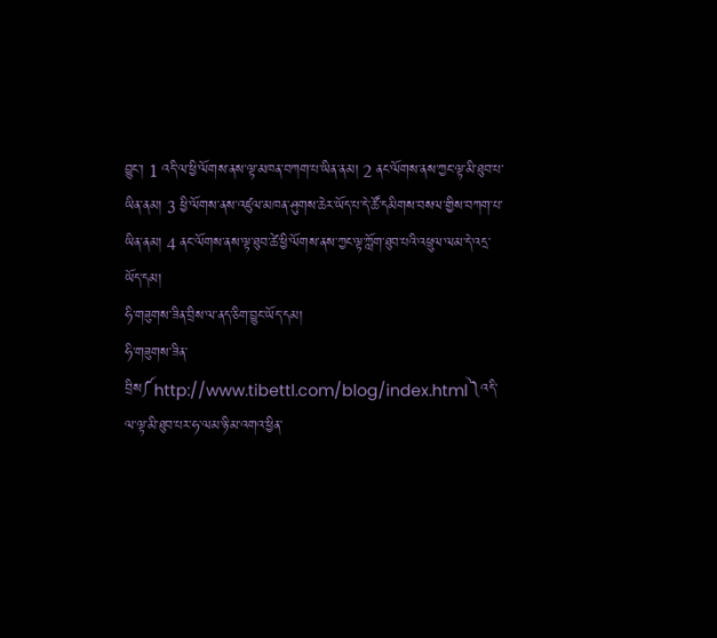བྱུང་། 1 འདི་ལ་ཕྱི་ལོགས་ནས་ལྟ་མཁན་བཀག་པ་ཡིན་ནམ། 2 ནང་ལོགས་ནས་ཀྱང་ལྟ་མི་ཐུབ་པ་ཡིན་ནམ། 3 ཕྱི་ལོགས་ནས་འཛུལ་མཁན་ཤུགས་ཆེར་ཡོད་པ་དེ་ཚོ་དམིགས་བསལ་གྱིས་བཀག་པ་ཡིན་ནམ། 4 ནང་ལོགས་ནས་ལྟ་ཐུབ་ཚེ་ཕྱི་ལོགས་ནས་ཀྱང་ལྟ་ཀློག་ཐུབ་པའི་འཕྲུལ་ལམ་དེ་འདྲ་ཡོད་དམ།
ཧི་གཟུགས་ཟིན་བྲིས་ལ་ནད་ཅིག་བྱུང་ཡོད་དམ།
ཧི་གཟུགས་ཟིན་བྲིས༼http://www.tibettl.com/blog/index.html༽འདི་ལ་ལྟ་མི་ཐུབ་པར་ཧ་ལམ་ཉི་མ་འགའ་ཕྱིན་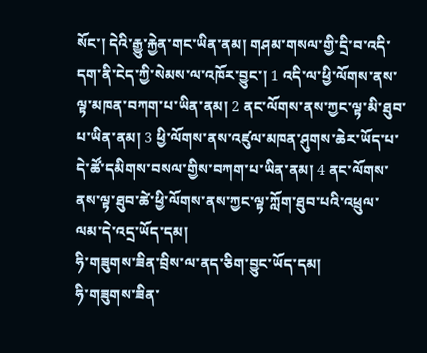སོང་། དེའི་རྒྱུ་རྐྱེན་གང་ཡིན་ནམ། གཤམ་གསལ་གྱི་དྲི་བ་འདི་དག་ནི་ངེད་ཀྱི་སེམས་ལ་འཁོར་བྱུང་། 1 འདི་ལ་ཕྱི་ལོགས་ནས་ལྟ་མཁན་བཀག་པ་ཡིན་ནམ། 2 ནང་ལོགས་ནས་ཀྱང་ལྟ་མི་ཐུབ་པ་ཡིན་ནམ། 3 ཕྱི་ལོགས་ནས་འཛུལ་མཁན་ཤུགས་ཆེར་ཡོད་པ་དེ་ཚོ་དམིགས་བསལ་གྱིས་བཀག་པ་ཡིན་ནམ། 4 ནང་ལོགས་ནས་ལྟ་ཐུབ་ཚེ་ཕྱི་ལོགས་ནས་ཀྱང་ལྟ་ཀློག་ཐུབ་པའི་འཕྲུལ་ལམ་དེ་འདྲ་ཡོད་དམ།
ཧི་གཟུགས་ཟིན་བྲིས་ལ་ནད་ཅིག་བྱུང་ཡོད་དམ།
ཧི་གཟུགས་ཟིན་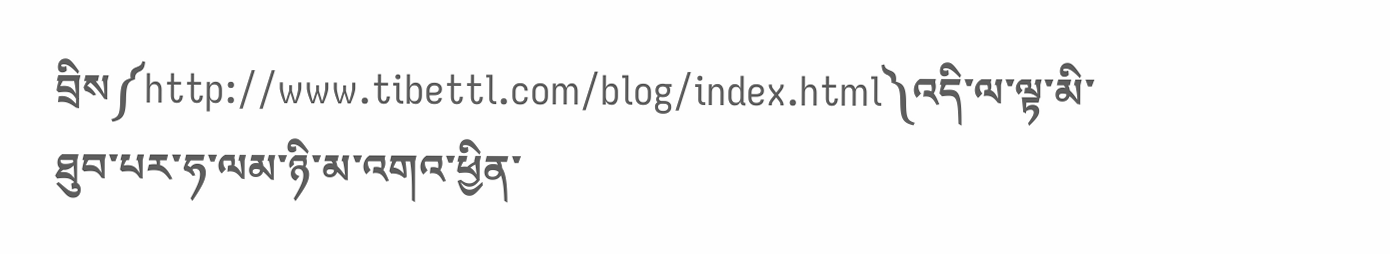བྲིས༼http://www.tibettl.com/blog/index.html༽འདི་ལ་ལྟ་མི་ཐུབ་པར་ཧ་ལམ་ཉི་མ་འགའ་ཕྱིན་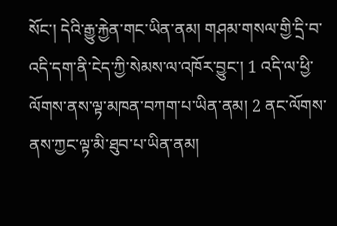སོང་། དེའི་རྒྱུ་རྐྱེན་གང་ཡིན་ནམ། གཤམ་གསལ་གྱི་དྲི་བ་འདི་དག་ནི་ངེད་ཀྱི་སེམས་ལ་འཁོར་བྱུང་། 1 འདི་ལ་ཕྱི་ལོགས་ནས་ལྟ་མཁན་བཀག་པ་ཡིན་ནམ། 2 ནང་ལོགས་ནས་ཀྱང་ལྟ་མི་ཐུབ་པ་ཡིན་ནམ།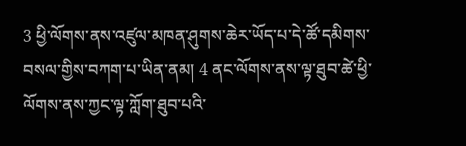3 ཕྱི་ལོགས་ནས་འཛུལ་མཁན་ཤུགས་ཆེར་ཡོད་པ་དེ་ཚོ་དམིགས་བསལ་གྱིས་བཀག་པ་ཡིན་ནམ། 4 ནང་ལོགས་ནས་ལྟ་ཐུབ་ཚེ་ཕྱི་ལོགས་ནས་ཀྱང་ལྟ་ཀློག་ཐུབ་པའི་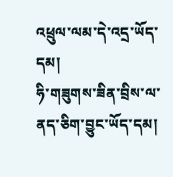འཕྲུལ་ལམ་དེ་འདྲ་ཡོད་དམ།
ཧི་གཟུགས་ཟིན་བྲིས་ལ་ནད་ཅིག་བྱུང་ཡོད་དམ།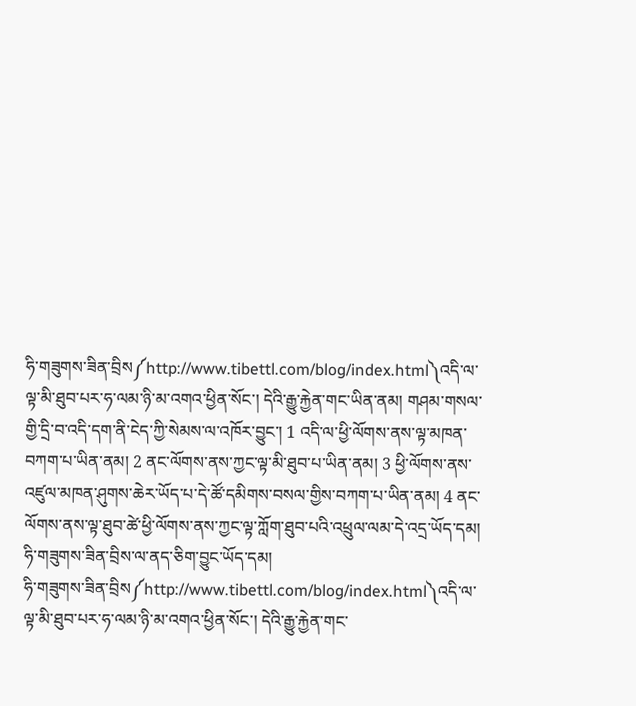ཧི་གཟུགས་ཟིན་བྲིས༼http://www.tibettl.com/blog/index.html༽འདི་ལ་ལྟ་མི་ཐུབ་པར་ཧ་ལམ་ཉི་མ་འགའ་ཕྱིན་སོང་། དེའི་རྒྱུ་རྐྱེན་གང་ཡིན་ནམ། གཤམ་གསལ་གྱི་དྲི་བ་འདི་དག་ནི་ངེད་ཀྱི་སེམས་ལ་འཁོར་བྱུང་། 1 འདི་ལ་ཕྱི་ལོགས་ནས་ལྟ་མཁན་བཀག་པ་ཡིན་ནམ། 2 ནང་ལོགས་ནས་ཀྱང་ལྟ་མི་ཐུབ་པ་ཡིན་ནམ། 3 ཕྱི་ལོགས་ནས་འཛུལ་མཁན་ཤུགས་ཆེར་ཡོད་པ་དེ་ཚོ་དམིགས་བསལ་གྱིས་བཀག་པ་ཡིན་ནམ། 4 ནང་ལོགས་ནས་ལྟ་ཐུབ་ཚེ་ཕྱི་ལོགས་ནས་ཀྱང་ལྟ་ཀློག་ཐུབ་པའི་འཕྲུལ་ལམ་དེ་འདྲ་ཡོད་དམ།
ཧི་གཟུགས་ཟིན་བྲིས་ལ་ནད་ཅིག་བྱུང་ཡོད་དམ།
ཧི་གཟུགས་ཟིན་བྲིས༼http://www.tibettl.com/blog/index.html༽འདི་ལ་ལྟ་མི་ཐུབ་པར་ཧ་ལམ་ཉི་མ་འགའ་ཕྱིན་སོང་། དེའི་རྒྱུ་རྐྱེན་གང་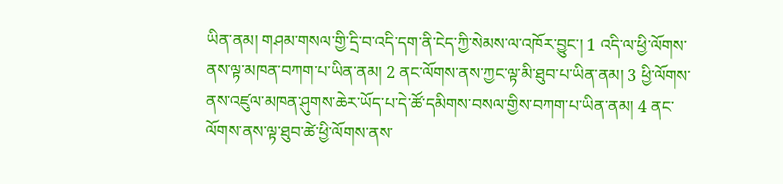ཡིན་ནམ། གཤམ་གསལ་གྱི་དྲི་བ་འདི་དག་ནི་ངེད་ཀྱི་སེམས་ལ་འཁོར་བྱུང་། 1 འདི་ལ་ཕྱི་ལོགས་ནས་ལྟ་མཁན་བཀག་པ་ཡིན་ནམ། 2 ནང་ལོགས་ནས་ཀྱང་ལྟ་མི་ཐུབ་པ་ཡིན་ནམ། 3 ཕྱི་ལོགས་ནས་འཛུལ་མཁན་ཤུགས་ཆེར་ཡོད་པ་དེ་ཚོ་དམིགས་བསལ་གྱིས་བཀག་པ་ཡིན་ནམ། 4 ནང་ལོགས་ནས་ལྟ་ཐུབ་ཚེ་ཕྱི་ལོགས་ནས་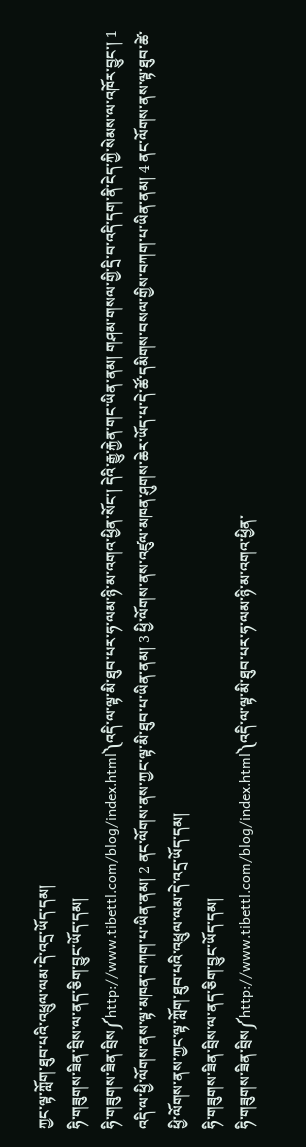ཀྱང་ལྟ་ཀློག་ཐུབ་པའི་འཕྲུལ་ལམ་དེ་འདྲ་ཡོད་དམ།
ཧི་གཟུགས་ཟིན་བྲིས་ལ་ནད་ཅིག་བྱུང་ཡོད་དམ།
ཧི་གཟུགས་ཟིན་བྲིས༼http://www.tibettl.com/blog/index.html༽འདི་ལ་ལྟ་མི་ཐུབ་པར་ཧ་ལམ་ཉི་མ་འགའ་ཕྱིན་སོང་། དེའི་རྒྱུ་རྐྱེན་གང་ཡིན་ནམ། གཤམ་གསལ་གྱི་དྲི་བ་འདི་དག་ནི་ངེད་ཀྱི་སེམས་ལ་འཁོར་བྱུང་། 1 འདི་ལ་ཕྱི་ལོགས་ནས་ལྟ་མཁན་བཀག་པ་ཡིན་ནམ། 2 ནང་ལོགས་ནས་ཀྱང་ལྟ་མི་ཐུབ་པ་ཡིན་ནམ། 3 ཕྱི་ལོགས་ནས་འཛུལ་མཁན་ཤུགས་ཆེར་ཡོད་པ་དེ་ཚོ་དམིགས་བསལ་གྱིས་བཀག་པ་ཡིན་ནམ། 4 ནང་ལོགས་ནས་ལྟ་ཐུབ་ཚེ་ཕྱི་ལོགས་ནས་ཀྱང་ལྟ་ཀློག་ཐུབ་པའི་འཕྲུལ་ལམ་དེ་འདྲ་ཡོད་དམ།
ཧི་གཟུགས་ཟིན་བྲིས་ལ་ནད་ཅིག་བྱུང་ཡོད་དམ།
ཧི་གཟུགས་ཟིན་བྲིས༼http://www.tibettl.com/blog/index.html༽འདི་ལ་ལྟ་མི་ཐུབ་པར་ཧ་ལམ་ཉི་མ་འགའ་ཕྱིན་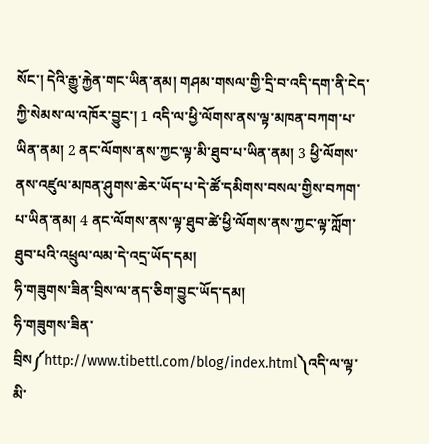སོང་། དེའི་རྒྱུ་རྐྱེན་གང་ཡིན་ནམ། གཤམ་གསལ་གྱི་དྲི་བ་འདི་དག་ནི་ངེད་ཀྱི་སེམས་ལ་འཁོར་བྱུང་། 1 འདི་ལ་ཕྱི་ལོགས་ནས་ལྟ་མཁན་བཀག་པ་ཡིན་ནམ། 2 ནང་ལོགས་ནས་ཀྱང་ལྟ་མི་ཐུབ་པ་ཡིན་ནམ། 3 ཕྱི་ལོགས་ནས་འཛུལ་མཁན་ཤུགས་ཆེར་ཡོད་པ་དེ་ཚོ་དམིགས་བསལ་གྱིས་བཀག་པ་ཡིན་ནམ། 4 ནང་ལོགས་ནས་ལྟ་ཐུབ་ཚེ་ཕྱི་ལོགས་ནས་ཀྱང་ལྟ་ཀློག་ཐུབ་པའི་འཕྲུལ་ལམ་དེ་འདྲ་ཡོད་དམ།
ཧི་གཟུགས་ཟིན་བྲིས་ལ་ནད་ཅིག་བྱུང་ཡོད་དམ།
ཧི་གཟུགས་ཟིན་བྲིས༼http://www.tibettl.com/blog/index.html༽འདི་ལ་ལྟ་མི་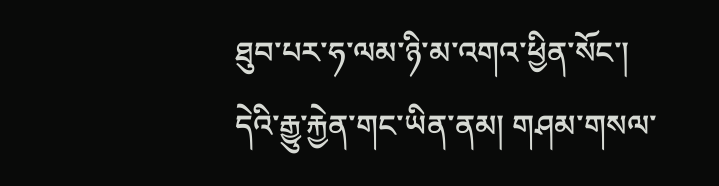ཐུབ་པར་ཧ་ལམ་ཉི་མ་འགའ་ཕྱིན་སོང་། དེའི་རྒྱུ་རྐྱེན་གང་ཡིན་ནམ། གཤམ་གསལ་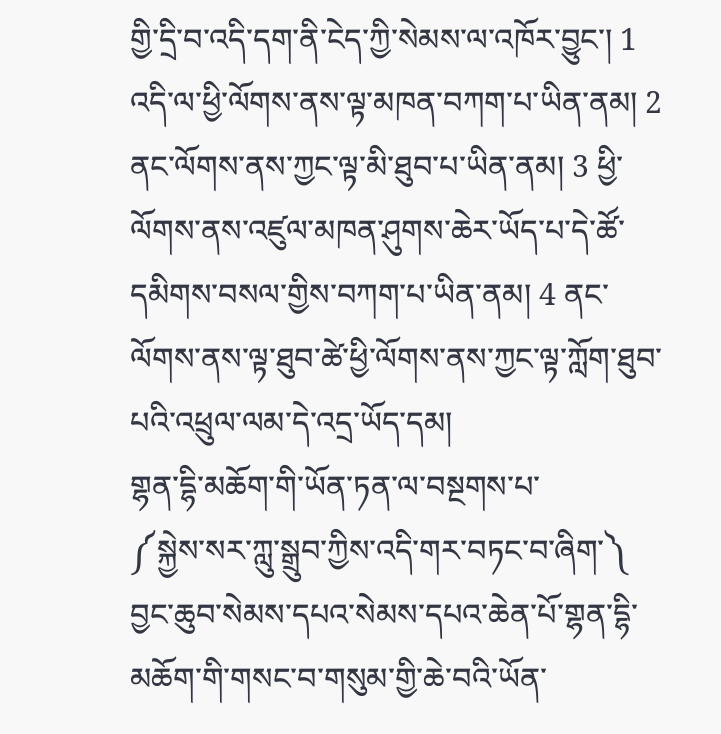གྱི་དྲི་བ་འདི་དག་ནི་ངེད་ཀྱི་སེམས་ལ་འཁོར་བྱུང་། 1 འདི་ལ་ཕྱི་ལོགས་ནས་ལྟ་མཁན་བཀག་པ་ཡིན་ནམ། 2 ནང་ལོགས་ནས་ཀྱང་ལྟ་མི་ཐུབ་པ་ཡིན་ནམ། 3 ཕྱི་ལོགས་ནས་འཛུལ་མཁན་ཤུགས་ཆེར་ཡོད་པ་དེ་ཚོ་དམིགས་བསལ་གྱིས་བཀག་པ་ཡིན་ནམ། 4 ནང་ལོགས་ནས་ལྟ་ཐུབ་ཚེ་ཕྱི་ལོགས་ནས་ཀྱང་ལྟ་ཀློག་ཐུབ་པའི་འཕྲུལ་ལམ་དེ་འདྲ་ཡོད་དམ།
གྷན་དྷི་མཆོག་གི་ཡོན་ཏན་ལ་བསྔགས་པ་
༼སྐྱེས་སར་ཀླུ་སྒྲུབ་ཀྱིས་འདི་གར་བཏང་བ་ཞིག་༽
བྱང་ཆུབ་སེམས་དཔའ་སེམས་དཔའ་ཆེན་པོ་གྷན་དྷི་མཆོག་གི་གསང་བ་གསུམ་གྱི་ཆེ་བའི་ཡོན་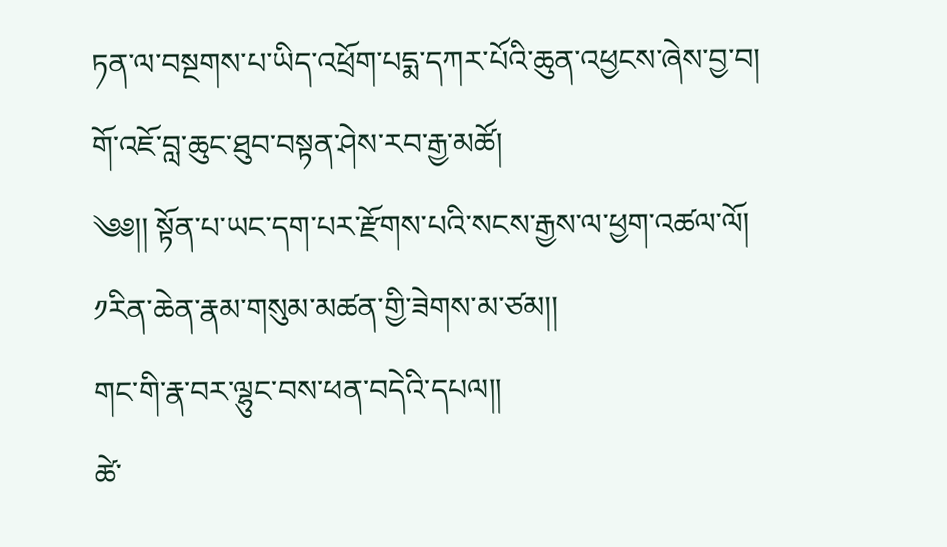ཏན་ལ་བསྔགས་པ་ཡིད་འཕྲོག་པདྨ་དཀར་པོའི་ཆུན་འཕྱངས་ཞེས་བྱ་བ།
གོ་འཇོ་བླ་ཆུང་ཐུབ་བསྟན་ཤེས་རབ་རྒྱ་མཚོ།
༄༅།། སྟོན་པ་ཡང་དག་པར་རྫོགས་པའི་སངས་རྒྱས་ལ་ཕྱག་འཚལ་ལོ།
༡རིན་ཆེན་རྣམ་གསུམ་མཚན་གྱི་ཟེགས་མ་ཙམ།།
གང་གི་རྣ་བར་ལྷུང་བས་ཕན་བདེའི་དཔལ།།
ཚེ་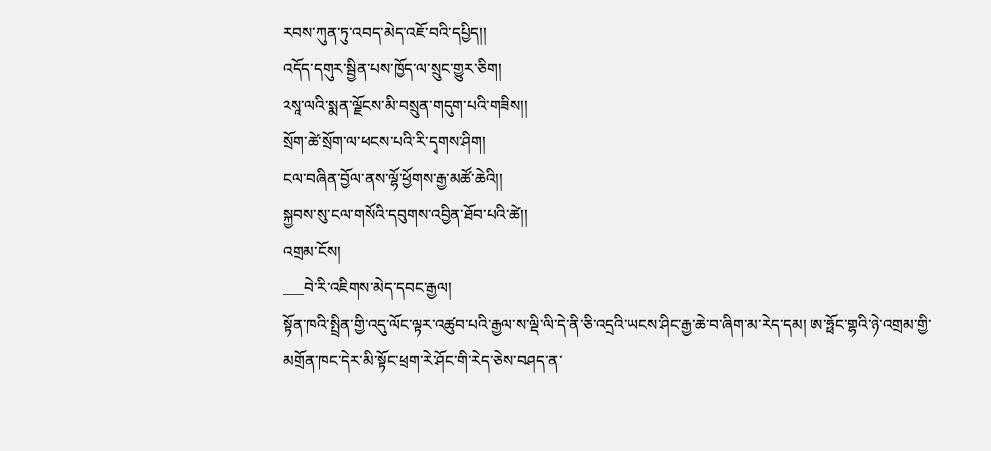རབས་ཀུན་ཏུ་འབད་མེད་འཇོ་བའི་དཔྱིད།།
འདོད་དགུར་སྦྱིན་པས་ཁྱོད་ལ་སྲུང་གྱུར་ཅིག།
༢སཱ་ལའི་སྨན་ལྗོངས་མི་བསྲུན་གདུག་པའི་གཟིས།།
སྲོག་ཚེ་སྲོག་ལ་ཕངས་པའི་རི་དྭགས་ཤིག།
ངལ་བཞིན་བྱོལ་ནས་ལྷོ་ཕྱོགས་རྒྱ་མཚོ་ཆེའི།།
སྐྱབས་སུ་ངལ་གསོའི་དབུགས་འབྱིན་ཐོབ་པའི་ཚེ།།
འགྲམ་ངོས།
___བེ་རི་འཇིགས་མེད་དབང་རྒྱལ།
སྟོན་ཁའི་སྤྲིན་གྱི་འདུ་ལོང་ལྟར་འཚུབ་པའི་རྒྱལ་ས་ལྡི་ལི་དེ་ནི་ཅི་འདྲའི་ཡངས་ཤིང་རྒྱ་ཆེ་བ་ཞིག་མ་རེད་དམ། ཨ་ཧྥོང་གྷའི་ཉེ་འགྲམ་གྱི་མགྲོན་ཁང་དེར་མི་སྟོང་ཕྲག་རེ་ཤོང་གི་རེད་ཅེས་བཤད་ན་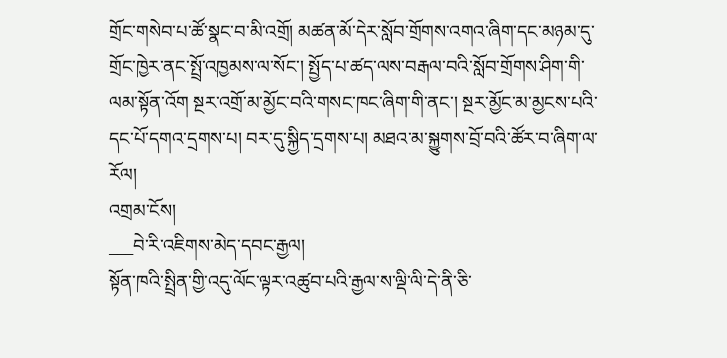གྲོང་གསེབ་པ་ཚོ་སྣང་བ་མི་འགྲོ། མཚན་མོ་དེར་སློབ་གྲོགས་འགའ་ཞིག་དང་མཉམ་དུ་གྲོང་ཁྱེར་ནང་སྤྲོ་འཁྱམས་ལ་སོང་། སྤྱོད་པ་ཚད་ལས་བརྒལ་བའི་སློབ་གྲོགས་ཤིག་གི་ལམ་སྟོན་འོག སྔར་འགྲོ་མ་མྱོང་བའི་གསང་ཁང་ཞིག་གི་ནང་། སྔར་མྱོང་མ་མྱངས་པའི་དང་པོ་དགའ་དྲགས་པ། བར་དུ་སྐྱིད་དྲགས་པ། མཐའ་མ་སྐྱུགས་བྲོ་བའི་ཚོར་བ་ཞིག་ལ་རོལ།
འགྲམ་ངོས།
___བེ་རི་འཇིགས་མེད་དབང་རྒྱལ།
སྟོན་ཁའི་སྤྲིན་གྱི་འདུ་ལོང་ལྟར་འཚུབ་པའི་རྒྱལ་ས་ལྡི་ལི་དེ་ནི་ཅི་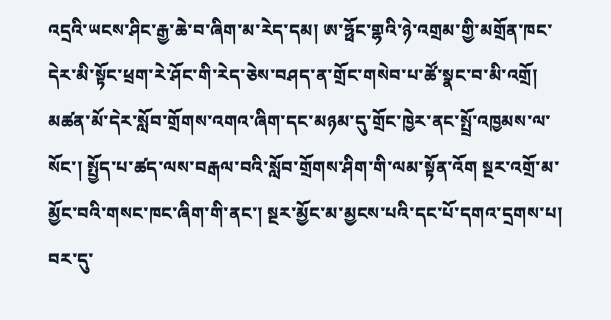འདྲའི་ཡངས་ཤིང་རྒྱ་ཆེ་བ་ཞིག་མ་རེད་དམ། ཨ་ཧྥོང་གྷའི་ཉེ་འགྲམ་གྱི་མགྲོན་ཁང་དེར་མི་སྟོང་ཕྲག་རེ་ཤོང་གི་རེད་ཅེས་བཤད་ན་གྲོང་གསེབ་པ་ཚོ་སྣང་བ་མི་འགྲོ། མཚན་མོ་དེར་སློབ་གྲོགས་འགའ་ཞིག་དང་མཉམ་དུ་གྲོང་ཁྱེར་ནང་སྤྲོ་འཁྱམས་ལ་སོང་། སྤྱོད་པ་ཚད་ལས་བརྒལ་བའི་སློབ་གྲོགས་ཤིག་གི་ལམ་སྟོན་འོག སྔར་འགྲོ་མ་མྱོང་བའི་གསང་ཁང་ཞིག་གི་ནང་། སྔར་མྱོང་མ་མྱངས་པའི་དང་པོ་དགའ་དྲགས་པ། བར་དུ་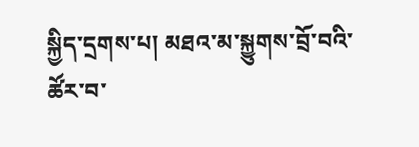སྐྱིད་དྲགས་པ། མཐའ་མ་སྐྱུགས་བྲོ་བའི་ཚོར་བ་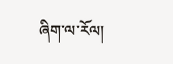ཞིག་ལ་རོལ།